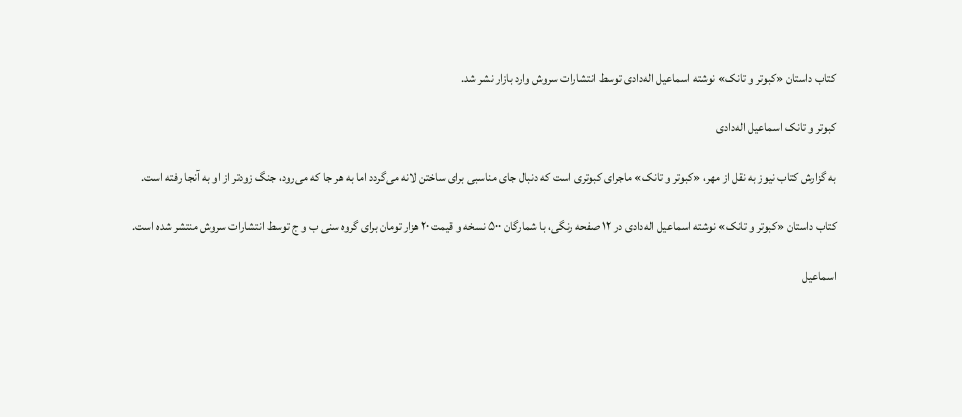کتاب داستان «کبوتر و تانک» نوشته اسماعیل اله‌دادی توسط انتشارات سروش وارد بازار نشر شد.

کبوتر و تانک اسماعیل اله‌دادی

به گزارش کتاب نیوز به نقل از مهر، «کبوتر و تانک» ماجرای کبوتری است که دنبال جای مناسبی برای ساختن لانه می‌گردد اما به هر جا که می‌رود، جنگ زودتر از او به آنجا رفته است.

کتاب داستان «کبوتر و تانک» نوشته اسماعیل اله‌دادی در ١٢ صفحه رنگی، با شمارگان ۵٠٠ نسخه و قیمت ٢٠ هزار تومان برای گروه سنی ب و ج توسط انتشارات سروش منتشر شده است.

اسماعیل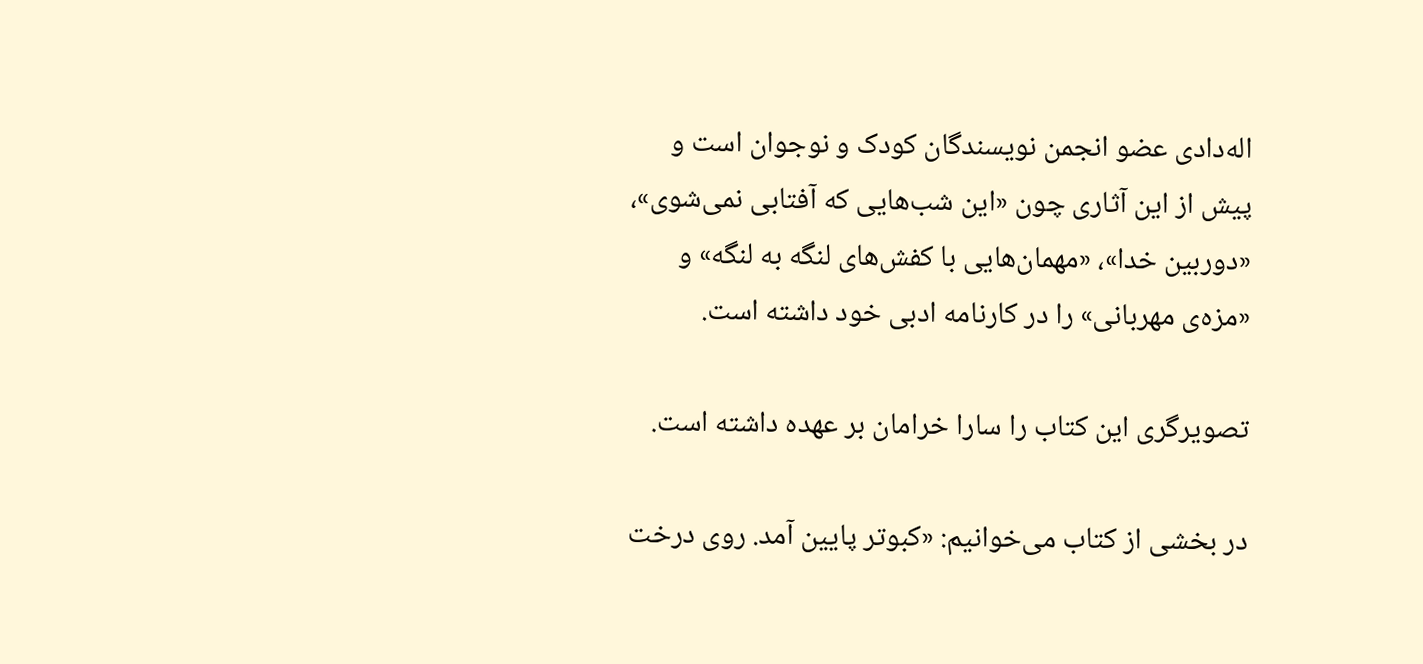اله‌دادی عضو انجمن نویسندگان کودک و نوجوان است و پیش از این آثاری چون «این شب‌هایی که آفتابی نمی‌شوی»، «دوربین خدا»، «مهمان‌هایی با کفش‌های لنگه به لنگه» و «مزه‌ی مهربانی» را در کارنامه ادبی خود داشته است.

تصویرگری این کتاب را سارا خرامان بر عهده داشته است.

در بخشی از کتاب می‌خوانیم: «کبوتر پایین آمد. روی درخت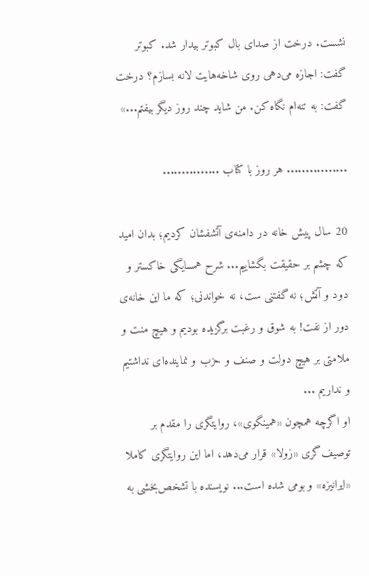نشست. درخت از صدای بال کبوتر بیدار شد. کبوتر گفت: اجازه می‌دهی روی شاخه‌هایت لانه بسازم؟ درخت گفت: به تنه‌ام نگاه کن. من شاید چند روز دیگر بیفتم...»

................ هر روز با کتاب ...............

20 سال پیش خانه در دامنه‌ی آتشفشان کردیم؛ بدان امید که چشم بر حقیقت بگشاییم... شرح همسایگی خاکستر و دود و آتش؛ نه گفتنی ست، نه خواندنی؛ که ما این خانه‌ی دور از نفت! به شوق و رغبت برگزیده بودیم و هیچ منت و ملامتی بر هیچ دولت و صنف و حزب و نماینده‌ای نداشتیم و نداریم ...
او اگرچه همچون «همینگوی»، روایتگری را مقدم بر توصیف‌گری «زولا» قرار می‌دهد، اما این روایتگری کاملا «ایرانیزه» و بومی شده است... نویسنده با تشخص‌بخشی به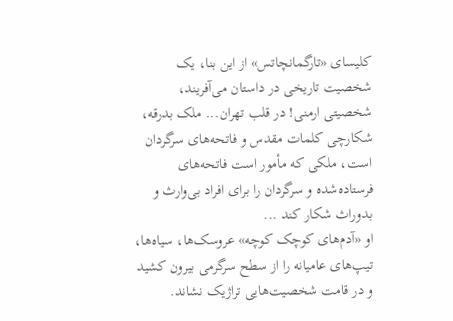کلیسای «تارگمانچاتس» از این بنا، یک شخصیت تاریخی در داستان می‌آفریند، شخصیتی ارمنی! در قلب تهران... ملک بدرقه، شکارچی کلمات مقدس و فاتحه‌های سرگردان است، ملکی که مأمور است فاتحه‌های فرستاده‌شده و سرگردان را برای افراد بی‌وارث و بد‌وراث شکار کند ...
او «آدم‌های کوچک کوچه» عروسک‌ها، سیاه‌ها، تیپ‌های عامیانه را از سطح سرگرمی بیرون کشید و در قامت شخصیت‌هایی تراژیک نشاند.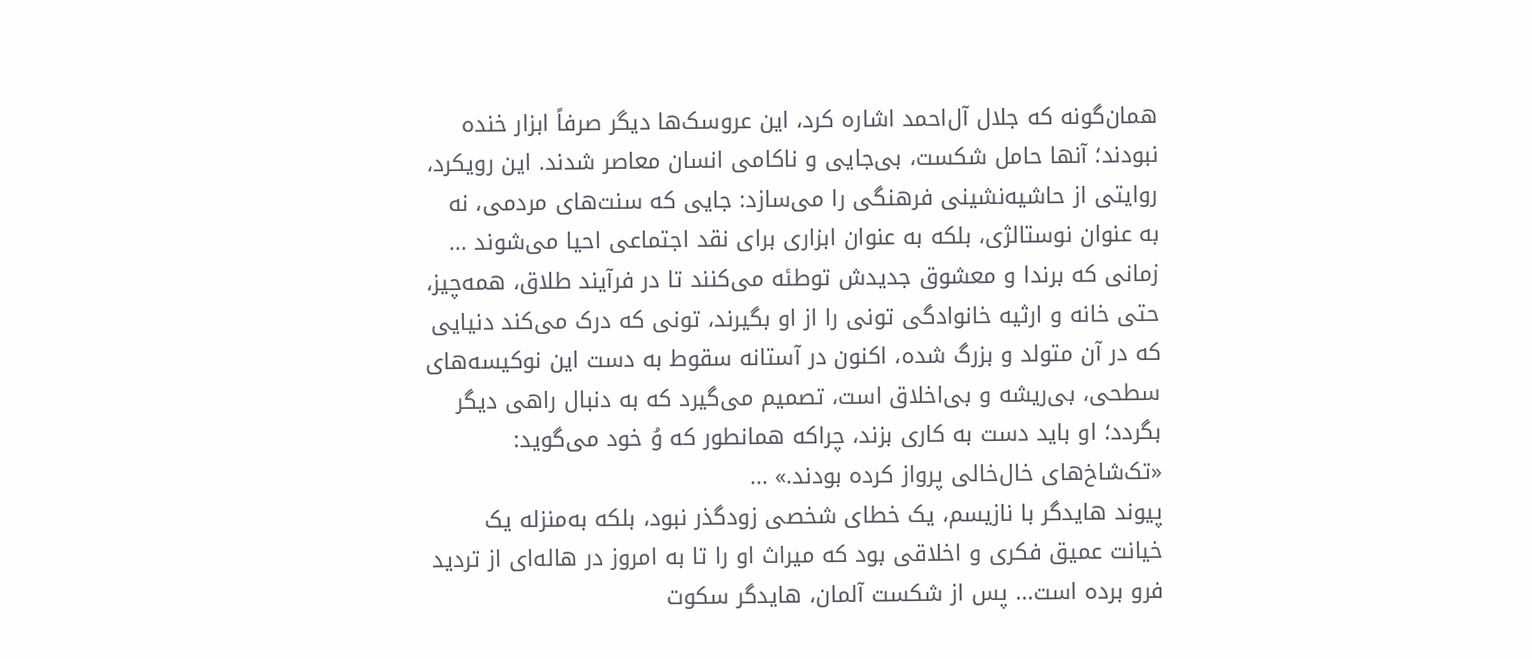همان‌گونه که جلال آل‌احمد اشاره کرد، این عروسک‌ها دیگر صرفاً ابزار خنده نبودند؛ آنها حامل شکست، بی‌جایی و ناکامی انسان معاصر شدند. این رویکرد، روایتی از حاشیه‌نشینی فرهنگی را می‌سازد: جایی که سنت‌های مردمی، نه به عنوان نوستالژی، بلکه به عنوان ابزاری برای نقد اجتماعی احیا می‌شوند ...
زمانی که برندا و معشوق جدیدش توطئه می‌کنند تا در فرآیند طلاق، همه‌چیز، حتی خانه و ارثیه‌ خانوادگی تونی را از او بگیرند، تونی که درک می‌کند دنیایی که در آن متولد و بزرگ شده، اکنون در آستانه‌ سقوط به دست این نوکیسه‌های سطحی، بی‌ریشه و بی‌اخلاق است، تصمیم می‌گیرد که به دنبال راهی دیگر بگردد؛ او باید دست به کاری بزند، چراکه همانطور که وُ خود می‌گوید: «تک‌شاخ‌های خال‌خالی پرواز کرده بودند.» ...
پیوند هایدگر با نازیسم، یک خطای شخصی زودگذر نبود، بلکه به‌منزله‌ یک خیانت عمیق فکری و اخلاقی بود که میراث او را تا به امروز در هاله‌ای از تردید فرو برده است... پس از شکست آلمان، هایدگر سکوت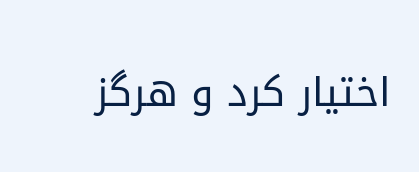اختیار کرد و هرگز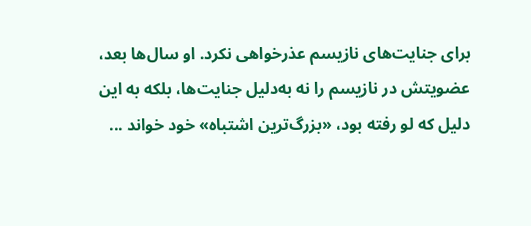برای جنایت‌های نازیسم عذرخواهی نکرد. او سال‌ها بعد، عضویتش در نازیسم را نه به‌دلیل جنایت‌ها، بلکه به این دلیل که لو رفته بود، «بزرگ‌ترین اشتباه» خود خواند ...